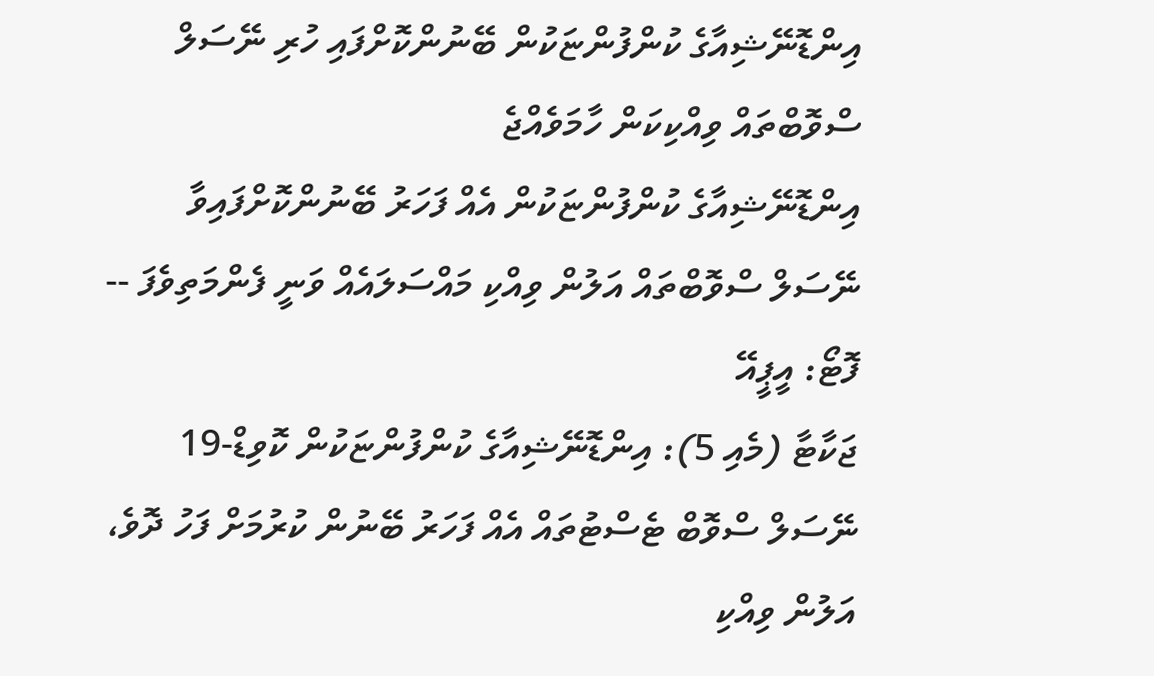އިންޑޮނޭޝިއާގެ ކުންފުންޏަކުން ބޭނުންކޮށްފައި ހުރި ނޭސަލް ސްވޮބްތައް ވިއްކިކަން ހާމަވެއްޖެ
އިންޑޮނޭޝިއާގެ ކުންފުންޏަކުން އެއް ފަހަރު ބޭނުންކޮށްފައިވާ ނޭސަލް ސްވޮބްތައް އަލުން ވިއްކި މައްސަލައެއް ވަނީ ފެންމަތިވެފަ -- ފޮޓޯ: އީޕީއޭ
ޖަކާޓާ (މެއި 5): އިންޑޮނޭޝިއާގެ ކުންފުންޏަކުން ކޮވިޑް-19 ނޭސަލް ސްވޮބް ޓެސްޓުތައް އެއް ފަހަރު ބޭނުން ކުރުމަށް ފަހު ދޮވެ، އަލުން ވިއްކި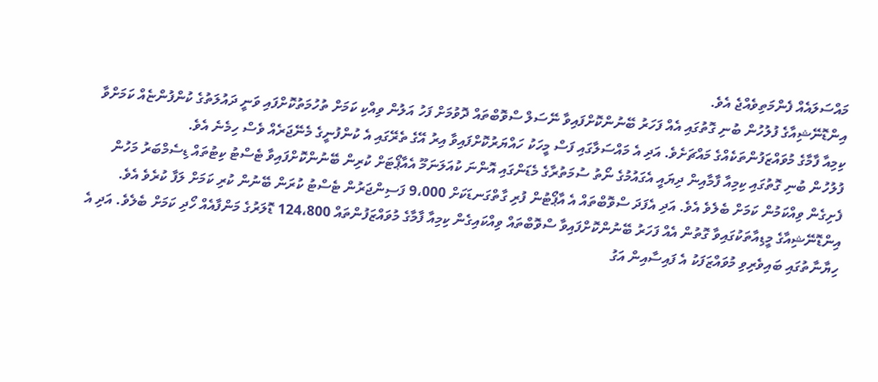މައްސަލައެއް ފެންމަތިވެއްޖެ އެވެ.
އިންޑޮނޭޝިއާގެ ފުލުހުން ބުނި ގޮތުގައި އެއް ފަހަރު ބޭނުންކޮށްފައިވާ ނޭސަލް ސްވޮބްތައް ދޮވުމަށް ފަހު އަލުން ވިއްކި ކަމަށް ތުހުމަތުކޮށްފައި ވަނީ ދައުލަތުގެ ކުންފުންޏެއް ކަމަށްވާ ކިމިއާ ފާމާގެ މުވައްޒަފުންތަކެއްގެ މައްޗަށެވެ. އަދި އެ މައްސަލާގައި ފަސް މީހަކު ހައްޔަރުކޮށްފައިވާ އިރު އޭގެ ތެރޭގައި އެ ކުންފުނީގެ މެނޭޖަރެއް ވެސް ހިމެނެ އެވެ.
ފުލުހުން ބުނި ގޮތުގައި ކިމިއާ ފާމާއިން ދިޔައީ އެގައުމުގެ ނޯތު ސުމަތުރާގެ މެޑަންގައި އޮންނަ ކުއަލަނަމޫ އެއާޕޯޓަށް ކުރިން ބޭނުންކޮށްފައިވާ ޓެސްޓު ކިޓުތައް ޑިސެމްބަރު މަހުން ފެށިގެން ވިއްކަމުން ކަމަށް ބެލެވެ އެވެ. އަދި އެފަދަ ސްވޮބްތައް އެ އާޕޯޓުން ފުރި ގާތްގަނޑަކަށް 9،000 ފަސިންޖަރުން ޓެސްޓު ކުރަން ބޭނުން ކުރި ކަމަށް ލަފާ ކުރެވެ އެވެ.
އިންޑޮނޭޝިއާގެ މީޑިއާތަކުގައިވާ ގޮތުން އެއް ފަހަރު ބޭނުންކޮށްފައިވާ ސްވޮބްތައް ވިއްކައިގެން ކިމިއާ ފާމާގެ މުވައްޒަފުންތައް 124،800 ޑޮލަރުގެ މަންފާއެއް ހޯދި ކަމަށް ބެލެވެ. އަދި އެ ހިޔާނާތުގައި ބައިވެރިވި މުވައްޒަފަކު އެ ފައިސާއިން އަގު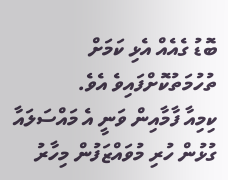ބޮޑު ގެއެއް އެޅި ކަމަށް ތުހުމަތުކޮށްފައިވެ އެވެ.
ކިމިއާ ފާމާއިން ވަނީ އެ މައްސަލައާ ގުޅުން ހުރި މުވައްޒަފުން މިހާރު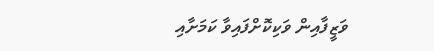ވަޒީފާއިން ވަކިކޮށްފައިވާ ކަމަށާއި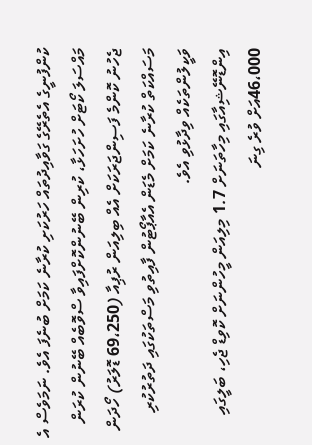ކުންފުނީގެ އެތެރޭގެ ގަވާއިދުތައް ހަރުކަށި ކުރާނެ ކަމަށް ބުނެފަ އެވެ. ނަމަވެސް އެ މައްސަލަ ކޯޓަށް ހުށަހަޅާ، ކުރިން ބޭނުންކޮށްފައިވާ ސްވޮބެއް ބޭނުން ކުރަން ޖެހުނު ކޮންމެ ފަސިންޖަރަކަށް އެއް ބިލިއަން ރުޕިއާ (69،250 ޑޮލަރު) ހޯދަން މަސައްކަތް ކުރާނެ ކަމަށް މެޑަން އެއާޕޯޓުން ފާއިތުވި މަސްތަކުގައި ދަތުރުކުރި ވަކީލުންތަކެއް ވިދާޅުވި އެވެ.
އިންޑޮނޭޝިއާގައި މިހާތަނަށް 1.7 މިލިއަން މީހުންނަށް ކޮވިޑް ޖެހި، ބަލީގައި 46،000އަށް ވުރެ ގިނަ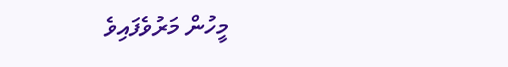މީހުން މަރުވެފައިވެ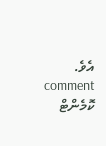އެވެ.
comment ކޮމެންޓް